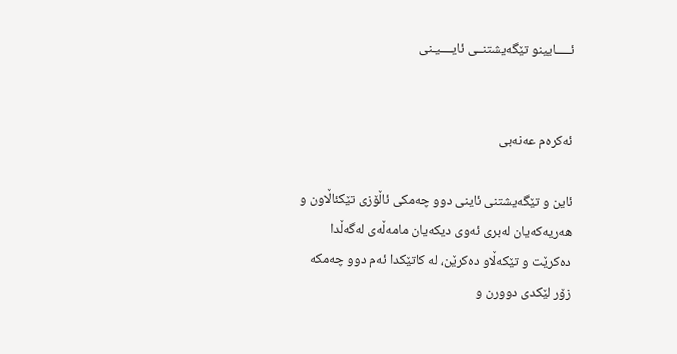ئـــــایینو تێگه‌یشتنــى ئایــــیـنى


ئه‌كره‌م عه‌نه‌بى

ئاین و تێگه‌یشتنى ئاینى دوو چه‌مكی ئاڵۆزى تێكئاڵاون و هه‌ریه‌كه‌یان له‌برى ئه‌وى دیكه‌یان مامه‌ڵه‌ى له‌گه‌ڵدا ده‌كرێت و تێكه‌ڵاو ده‌كرێن، له‌ كاتێكدا ئه‌م دوو چه‌مكه‌ زۆر لێكدی دوورن و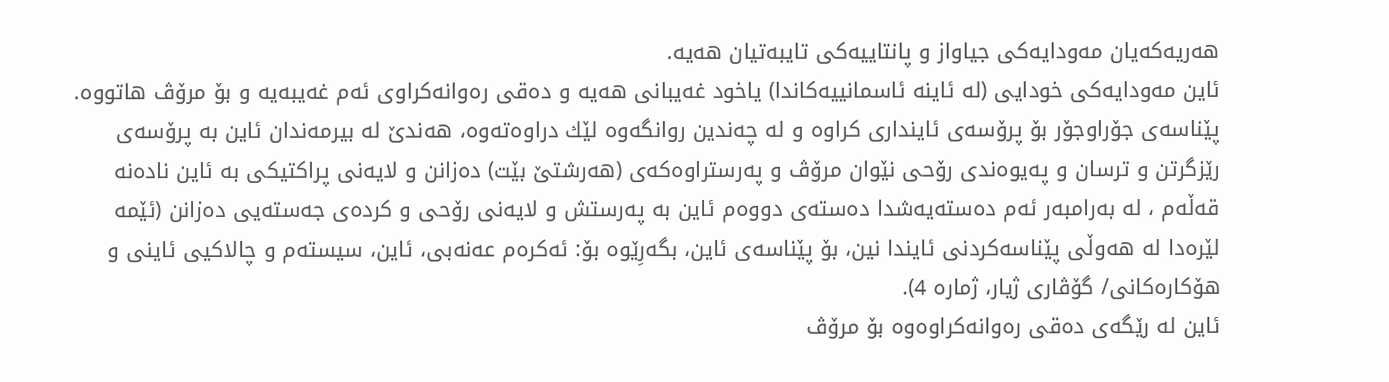هه‌ریه‌كه‌یان مه‌ودایه‌كی جیاواز و پانتاییه‌كی تایبه‌تیان هه‌یه‌.
ئاین مه‌ودایه‌كی خودایی (له‌ ئاینه‌ ئاسمانییه‌كاندا) یاخود غه‌یبانی هه‌یه‌ و ده‌قی ره‌وانه‌كراوى ئه‌م غه‌یبه‌یه‌ و بۆ مرۆڤ هاتووه‌.
پێناسه‌ى جۆراوجۆر بۆ پرۆسه‌ى ئایندارى كراوه‌ و له‌ چه‌ندین روانگه‌وه‌ لێك دراوه‌ته‌وه‌، هه‌ندێ له‌ بیرمه‌ندان ئاین به‌ پرۆسه‌ى رێزگرتن و ترسان و په‌یوه‌ندی رۆحی نێوان مرۆڤ و په‌رستراوه‌كه‌ى (هه‌رشتێ بێت) ده‌زانن و لایه‌نى پراكتیكی به‌ ئاین ناده‌نه‌ قه‌ڵه‌م ، له‌ به‌رامبه‌ر ئه‌م ده‌سته‌یه‌شدا ده‌سته‌ى دووه‌م ئاین به‌ په‌رستش و لایه‌نى رۆحی و كرده‌ى جه‌سته‌یی ده‌زانن (ئێمه‌ لێره‌دا له‌ هه‌وڵی پێناسه‌كردنى ئایندا نین، بۆ پێناسه‌ى ئاین، بگه‌رِێوه‌ بۆ: ئه‌كره‌م عه‌نه‌بی، ئاین، سیسته‌م و چالاكیی ئاینى و هۆكاره‌كانى/ گۆڤارى ژیار، ژماره‌ 4).
ئاین له‌ رێگه‌ى ده‌قی ره‌وانه‌كراوه‌وه‌ بۆ مرۆڤ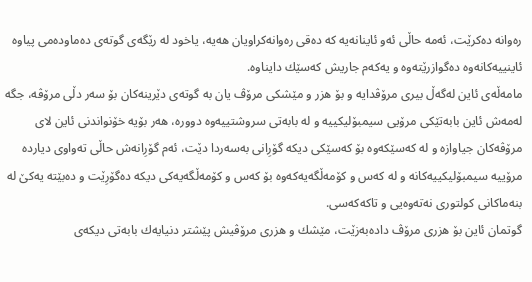ره‌وانه‌ ده‌كرێت، ئه‌مه‌ حاڵی ئه‌و ئاینانه‌یه‌ كه‌ ده‌قی ره‌وانه‌كراویان هه‌یه‌، یاخود له‌ رێگه‌ى گوته‌ى ده‌ماوده‌می پیاوه‌ ئاینییه‌كانه‌وه‌ ده‌گوازرێته‌وه‌ و یه‌كه‌م جاریش كه‌سێك دایناوه‌.
مامه‌ڵه‌ى ئاین له‌گه‌ڵ بیرى مرۆڤدایه‌ و بۆ هزر و مێشكی مرۆڤ یان به‌ گوته‌ى دێرینه‌كان بۆ سه‌ر دڵی مرۆڤه‌، جگه‌ له‌مه‌ش ئاین بابه‌تێكی مرۆیی سیمبۆلیكییه‌ و له‌ بابه‌تى سروشتییه‌وه‌ دووره‌، هه‌ر بۆیه‌ خۆنواندنى ئاین لاى مرۆڤه‌كان جیاوازه‌ و له‌ كه‌سێكه‌وه‌ بۆ كه‌سێكی دیكه‌ گۆرِانی به‌سه‌ردا دێت، ئه‌م گۆرِانه‌ش حاڵی ته‌واوى دیارده‌ مرۆییه‌ سیمبۆلیكییه‌كانه‌ و له‌ كه‌س و كۆمه‌ڵگه‌یه‌كه‌وه‌ بۆ كه‌س و كۆمه‌ڵگه‌یه‌كی دیكه‌ ده‌گۆرِێت و ده‌بێته‌ یه‌كێ له‌ بنه‌ماكانى كولتورى نه‌ته‌وه‌یی و تاكه‌كه‌سی.
گوتمان ئاین بۆ هزرى مرۆڤ داده‌به‌زێت، مێشك و هزرى مرۆڤیش پێشتر دنیایه‌ك بابه‌تى دیكه‌ى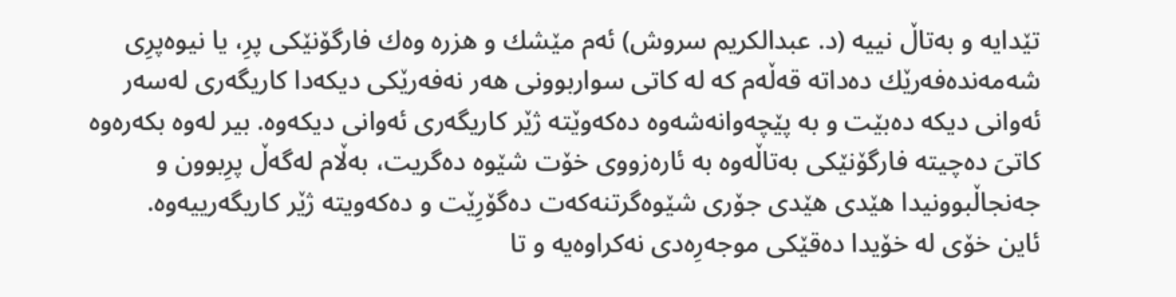تێدایه‌ و به‌تاڵ نییه‌ (د. عبدالكریم سروش) ئه‌م مێشك و هزره‌ وه‌ك فارگۆنێكی پرِ، یا نیوه‌پرِی شه‌مه‌نده‌فه‌رێك ده‌داته‌ قه‌ڵه‌م كه‌ له‌ كاتى سواربوونى هه‌ر نه‌فه‌رێكی دیكه‌دا كاریگه‌رى له‌سه‌ر ئه‌وانى دیكه‌ ده‌بێت و به‌ پێچه‌وانه‌شه‌وه‌ ده‌كه‌وێته‌ ژێر كاریگه‌رى ئه‌وانى دیكه‌وه‌. بیر له‌وه‌ بكه‌ره‌وه‌ كاتىَ ده‌چیته‌ فارگۆنێكی به‌تاڵه‌وه‌ به‌ ئاره‌زووى خۆت شێوه‌ ده‌گریت، به‌ڵام له‌گه‌ڵ پرِبوون و جه‌نجاڵبوونیدا هێدی هێدی جۆرى شێوه‌گرتنه‌كه‌ت ده‌گۆرِێت و ده‌كه‌ویته‌ ژێر كاریگه‌رییه‌وه‌.
ئاین خۆى له‌ خۆیدا ده‌قێكی موجه‌رِه‌دى نه‌كراوه‌یه‌ و تا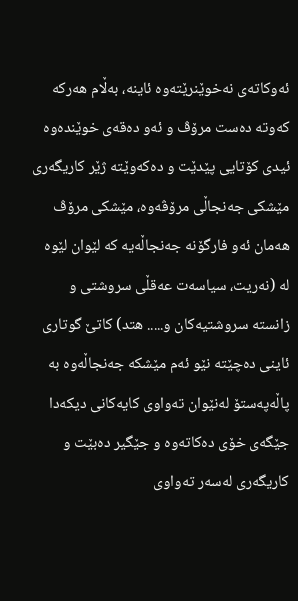ئه‌وكاته‌ى نه‌خوێنرێته‌وه‌ ئاینه‌، به‌ڵام هه‌ركه‌ كه‌وته‌ ده‌ست مرۆڤ و ئه‌و ده‌قه‌ى خوێنده‌وه‌ ئیدی كۆتایی پێدێت و ده‌كه‌وێته‌ ژێر كاریگه‌رى مێشكی جه‌نجاڵی مرۆڤه‌وه‌، مێشكی مرۆڤ هه‌مان ئه‌و فارگۆنه‌ جه‌نجاڵه‌یه‌ كه‌ لێوان لێوه‌ له‌ (نه‌ریت، سیاسه‌ت عه‌قڵی سروشتى و زانسته‌ سروشتیه‌كان و..... هتد) كاتێ گوتارى ئاینى ده‌چێته‌ نێو ئه‌م مێشكه‌ جه‌نجاڵه‌وه‌ به‌ پاڵه‌په‌ستۆ له‌نێوان ته‌واوى كایه‌كانى دیكه‌دا جێگه‌ى خۆى ده‌كاته‌وه‌ و جێگیر ده‌بێت و كاریگه‌رى له‌سه‌ر ته‌واوى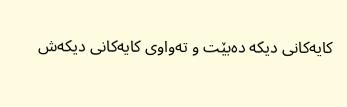كایه‌كانى دیكه‌ ده‌بێت و ته‌واوى كایه‌كانى دیكه‌ش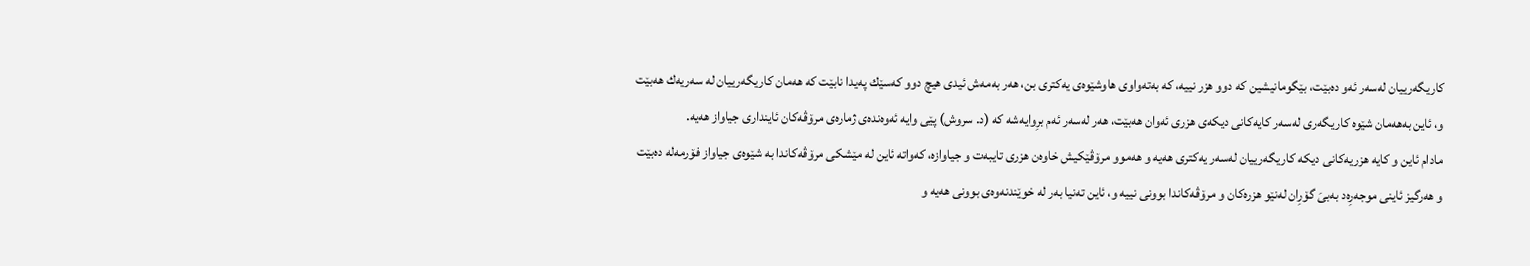كاریگه‌رییان له‌سه‌ر ئه‌و ده‌بێت، بێگومانیشین كه‌ دوو هزر نییه‌، كه‌ به‌ته‌واوى هاوشێوه‌ى یه‌كترى بن، هه‌ر به‌مه‌ش ئیدی هیچ دوو كه‌سێك په‌یدا نابێت كه‌ هه‌مان كاریگه‌رییان له‌ سه‌ریه‌ك هه‌بێت و، ئاین به‌هه‌مان شێوه‌ كاریگه‌رى له‌سه‌ر كایه‌كانى دیكه‌ى هزری ئه‌وان هه‌بێت، هه‌ر له‌سه‌ر ئه‌م برِوایه‌شه‌ كه‌ (د. سروش) پێی وایه‌ ئه‌وه‌نده‌ى ژماره‌ى مرۆڤه‌كان ئایندارى جیاواز هه‌یه‌.
مادام ئاین و كایه‌ هزریه‌كانى دیكه‌ كاریگه‌رییان له‌سه‌ر یه‌كترى هه‌یه‌ و هه‌موو مرۆڤێكیش خاوه‌ن هزرى تایبه‌ت و جیاوازه‌، كه‌واته‌ ئاین له‌ مێشكی مرۆڤه‌كاندا به‌ شێوه‌ى جیاواز فۆرمه‌له‌ ده‌بێت و هه‌رگیز ئاینى موجه‌رِه‌د به‌بىَ گۆرِان له‌نێو هزره‌كان و مرۆڤه‌كاندا بوونى نییه‌ و، ئاین ته‌نیا به‌ر له‌ خوێندنه‌وه‌ی بوونى هه‌یه‌ و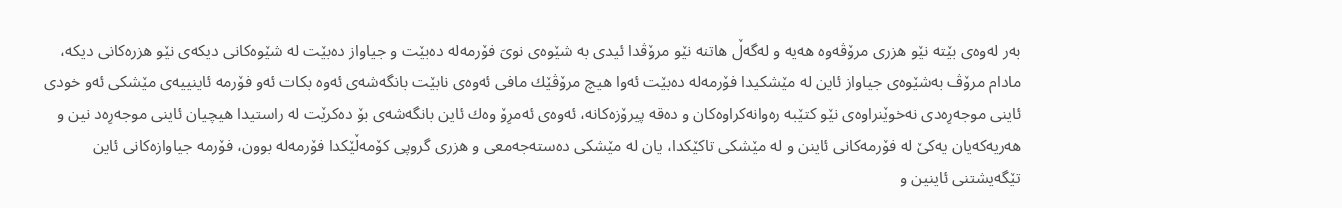به‌ر له‌وه‌ى بێته‌ نێو هزرى مرۆڤه‌وه‌ هه‌یه‌ و له‌گه‌ڵ هاتنه‌ نێو مرۆڤدا ئیدی به‌ شێوه‌ى نوىَ فۆرمه‌له‌ ده‌بێت و جیاواز ده‌بێت له‌ شێوه‌كانى دیكه‌ى نێو هزره‌كانى دیكه‌، مادام مرۆڤ به‌شێوه‌ى جیاواز ئاین له‌ مێشكیدا فۆرمه‌له‌ ده‌بێت ئه‌وا هیچ مرۆڤێك مافی ئه‌وه‌ى نابێت بانگه‌شه‌ى ئه‌وه‌ بكات ئه‌و فۆرمه‌ ئاینییه‌ى مێشكی ئه‌و خودی ئاینى موجه‌رِه‌دى نه‌خوێنراوه‌ی نێو كتێبه‌ ره‌وانه‌كراوه‌كان و ده‌قه‌ پیرۆزه‌كانه‌، ئه‌وه‌ى ئه‌مرِۆ وه‌ك ئاین بانگه‌شه‌ى بۆ ده‌كرێت له‌ راستیدا هیچیان ئاینى موجه‌رِه‌د نین و هه‌ریه‌كه‌یان یه‌كێ له‌ فۆرمه‌كانى ئاینن و له‌ مێشكی تاكێكدا، یان له‌ مێشكی ده‌سته‌جه‌معی و هزرى گروپی كۆمه‌ڵێكدا فۆرمه‌له‌ بوون، فۆرمه‌ جیاوازه‌كانى ئاین تێگه‌یشتنى ئاینین و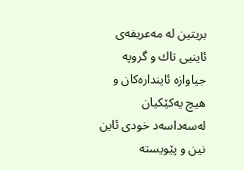بریتین له‌ مه‌عریفه‌ى ئاینیى تاك و گروپه‌ جیاوازه‌ ئاینداره‌كان و هیچ یه‌كێكیان له‌سه‌داسه‌د خودی ئاین نین و پێویسته‌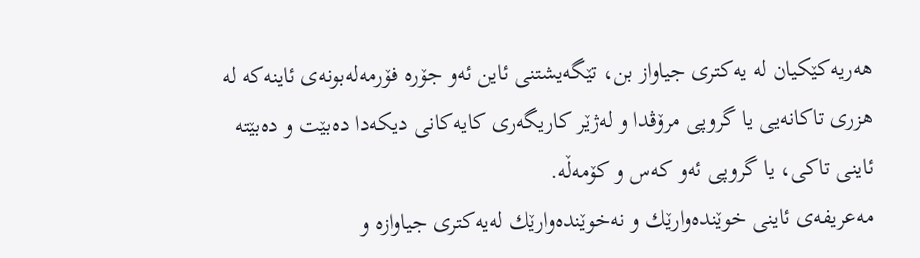هه‌ریه‌كێكیان له‌ یه‌كترى جیاواز بن، تێگه‌یشتنى ئاین ئه‌و جۆره‌ فۆرمه‌له‌بونه‌ى ئاینه‌كه‌ له‌ هزرى تاكانه‌یی یا گروپی مرۆڤدا و له‌ژێر كاریگه‌رى كایه‌كانى دیكه‌دا ده‌بێت و ده‌بێته‌ ئاینى تاكى، یا گروپی ئه‌و كه‌س و كۆمه‌ڵه‌.
مه‌عریفه‌ى ئاینى خوێنده‌وارێك و نه‌خوێنده‌وارێك له‌یه‌كترى جیاوازه‌ و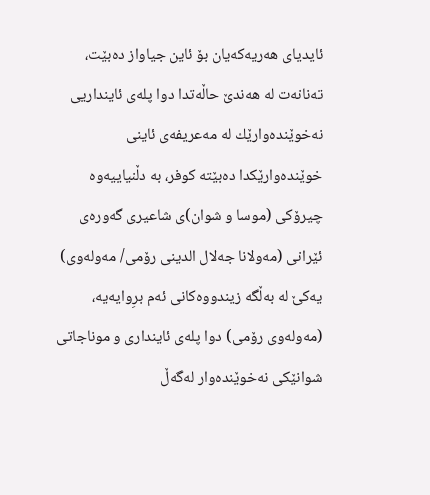ئایدیاى هه‌ریه‌كه‌یان بۆ ئاین جیاواز ده‌بێت، ته‌نانه‌ت له‌ هه‌ندێ حاڵه‌تدا دوا پله‌ى ئاینداریى نه‌خوێنده‌وارێك له‌ مه‌عریفه‌ى ئاینى خوێنده‌وارێكدا ده‌بێته‌ كوفر، به‌ دڵنیاییه‌وه‌ چیرۆكى (موسا و شوان)ى شاعیرى گه‌وره‌ى ئێرانى (مه‌ولانا جه‌لال الدینى رۆمی/ مه‌وله‌وى) یه‌كێ له‌ به‌ڵگه‌ زیندووه‌كانى ئه‌م برِوایه‌یه‌، (مه‌وله‌وى رۆمی) دوا پله‌ى ئایندارى و موناجاتى شوانێكی نه‌خوێنده‌وار له‌گه‌ڵ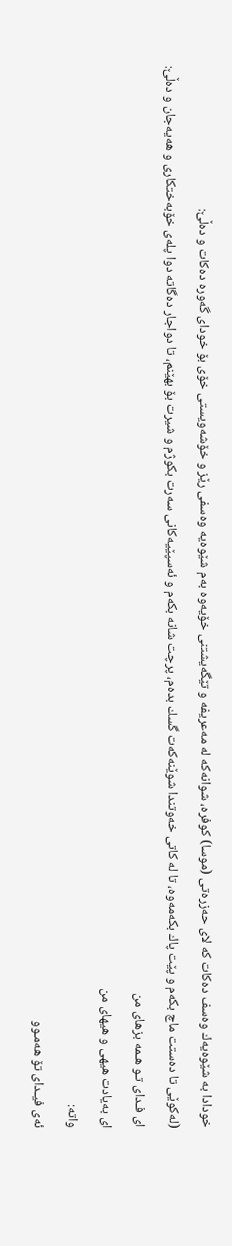خودادا به‌ شێوه‌یه‌ك وه‌سف ده‌كات كه‌ لاى حه‌زره‌تى (موسا) كوفره‌، شوانه‌كه‌ له‌ مه‌عریفه‌ و تێگه‌یشتنى خۆیه‌وه‌ به‌م شێوه‌یه‌ وه‌سفی رێز و خۆشه‌ویستى خۆى بۆ خوداى گه‌وره‌ ده‌كات و ده‌ڵێ:
(له‌كوێی تا ده‌ستت ماچ بكه‌م و پێت پاك بكه‌مه‌وه‌، تا له‌ كاتى خه‌وتندا شوێنه‌كه‌ت گسك بده‌م، پرچت شانه‌ بكه‌م و ئه‌سپێیه‌كانى سه‌رت بكوژم و شیرت بۆ بهێنم، تا دواجار ده‌گاته‌ دوا پله‌ى خۆبه‌ختكارى و هه‌یه‌جان و ده‌ڵێ:
ای فـداى تـو هـمه‌ بزهای من
ای به‌یادت هیهی و هیهاى من
واته‌:
ئه‌ى فیـداى تۆ هه‌مـوو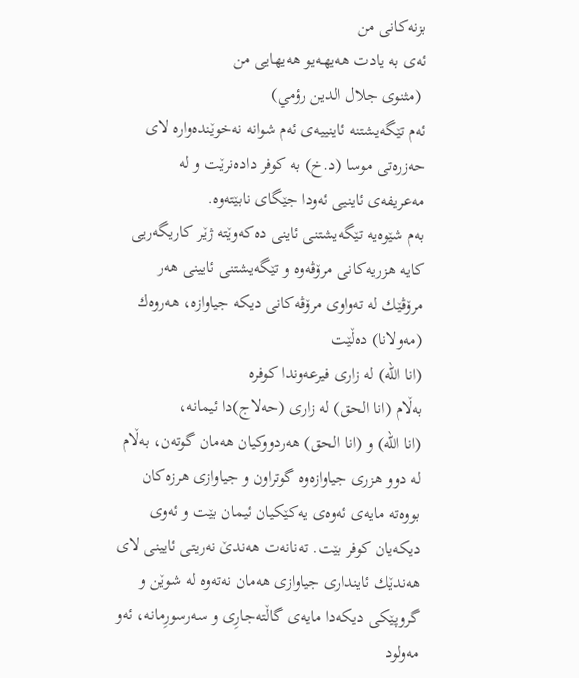بزنه‌كانى من
ئه‌ى به‌ یادت هه‌یهـه‌یو هه‌یهایى من
 (مثنوى جلال الدين رؤمي)
ئه‌م تێگه‌یشتنه‌ ئاینییه‌ى ئه‌م شوانه‌ نه‌خوێنده‌واره‌ لاى حه‌زره‌تى موسا (د.خ) به‌ كوفر داده‌نرێت و له‌ مه‌عریفه‌ى ئاینیى ئه‌ودا جێگاى نابێته‌وه‌.
به‌م شێوه‌یه‌ تێگه‌یشتنى ئاینى ده‌كه‌وێته‌ ژێر كاریگه‌ریی كایه‌ هزریه‌كانى مرۆڤه‌وه‌ و تێگه‌یشتنى ئایینى هه‌ر مرۆڤێك له‌ ته‌واوى مرۆڤه‌كانى دیكه‌ جیاوازه‌، هه‌روه‌ك (مه‌ولانا) ده‌ڵێت
(انا الله) له‌ زارى فیرعه‌وندا كوفره‌
به‌ڵام (انا الحق) له‌ زارى (حه‌لاج)دا ئیمانه‌،
(انا الله) و (انا الحق) هه‌ردووكیان هه‌مان گوته‌ن، به‌ڵام له‌ دوو هزرى جیاوازه‌وه‌ گوتراون و جیاوازى هرزه‌كان بووه‌ته‌ مایه‌ى ئه‌وه‌ى یه‌كێكیان ئیمان بێت و ئه‌وى دیكه‌یان كوفر بێت. ته‌نانه‌ت هه‌ندێ نه‌ریتى ئایینى لاى هه‌ندێك ئایندارى جیاوازى هه‌مان نه‌ته‌وه‌ له‌ شوێن و گروپێكی دیكه‌دا مایه‌ى گاڵته‌جارِی و سه‌رسورِمانه‌، ئه‌و مه‌ولود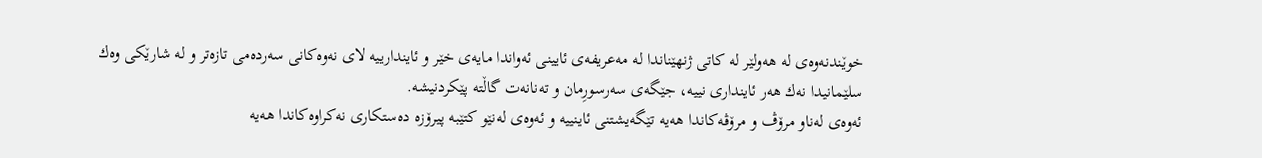خوێندنه‌وه‌ى له‌ هه‌ولێر له‌ كاتى ژنهێناندا له‌ مه‌عریفه‌ى ئایینى ئه‌واندا مایه‌ى خێر و ئایندارییه‌ لاى نه‌وه‌كانى سه‌رده‌می تازه‌تر و له‌ شارێكی وه‌ك سلێمانیدا نه‌ك هه‌ر ئایندارى نییه‌، جێگه‌ى سه‌رسورِمان و ته‌نانه‌ت گاڵته‌ پێكردنیشه‌.
ئه‌وه‌ى له‌ناو مرۆڤ و مرۆڤه‌كاندا هه‌یه‌ تێگه‌یشتنى ئاینییه‌ و ئه‌وه‌ى له‌نێو كتێبه‌ پیرۆزه‌ ده‌ستكارى نه‌كراوه‌كاندا هه‌یه‌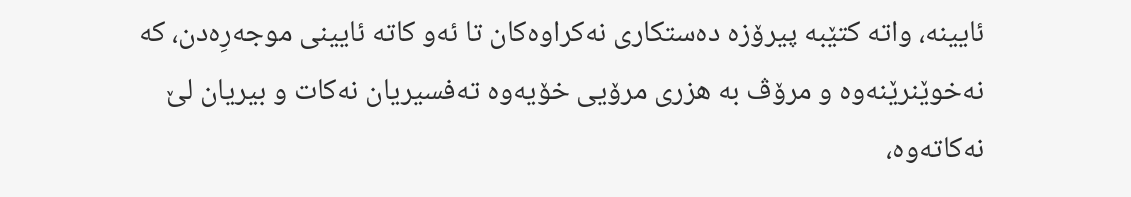ئایینه‌، واته‌ كتێبه‌ پیرۆزه‌ ده‌ستكارى نه‌كراوه‌كان تا ئه‌و كاته‌ ئایینى موجه‌رِه‌دن، كه‌ نه‌خوێنرێنه‌وه‌ و مرۆڤ به‌ هزرى مرۆیی خۆیه‌وه‌ ته‌فسیریان نه‌كات و بیریان لێ نه‌كاته‌وه‌،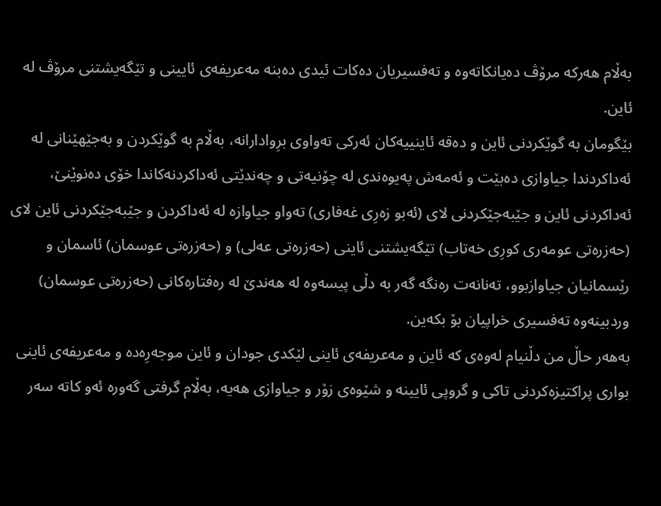به‌ڵام هه‌ركه‌ مرۆڤ ده‌یانكاته‌وه‌ و ته‌فسیریان ده‌كات ئیدی ده‌بنه‌ مه‌عریفه‌ى ئایینى و تێگه‌یشتنى مرۆڤ له‌ ئاین.
بێگومان به‌ گوێكردنى ئاین و ده‌قه‌ ئاینییه‌كان ئه‌ركی ته‌واوى برِوادارانه‌، به‌ڵام به‌ گوێكردن و به‌جێهێنانی له‌ ئه‌داكردندا جیاوازى ده‌بێت و ئه‌مه‌ش په‌یوه‌ندی له‌ چۆنیه‌تى و چه‌ندێتی ئه‌داكردنه‌كاندا خۆى ده‌نوێنێ، ئه‌داكردنى ئاین و جێبه‌جێكردنى لاى (ئه‌بو زه‌رِى غه‌فارى) ته‌واو جیاوازه‌ له‌ ئه‌داكردن و جێبه‌جێكردنی ئاین لای (حه‌زره‌تى عومه‌رى كورِى خه‌تاب) تێگه‌یشتنى ئاینى (حه‌زره‌تى عه‌لی) و (حه‌زره‌تى عوسمان) ئاسمان و رێسمانیان جیاوازبوو، ته‌نانه‌ت ره‌نگه‌ گه‌ر به‌ دڵی پیسه‌وه‌ له‌ هه‌ندێ له‌ ره‌فتاره‌كانى (حه‌زره‌تى عوسمان) وردبینه‌وه‌ ته‌فسیری خراپیان بۆ بكه‌ین.
به‌هه‌ر حاڵ من دڵنیام له‌وه‌ى كه‌ ئاین و مه‌عریفه‌ى ئاینى لێكدی جودان و ئاین موجه‌رِه‌ده‌ و مه‌عریفه‌ى ئاینى بوارى پراكتیزه‌كردنى تاكی و گروپی ئایینه‌ و شێوه‌ى زۆر و جیاوازى هه‌یه‌، به‌ڵام گرفتى گه‌وره‌ ئه‌و كاته‌ سه‌ر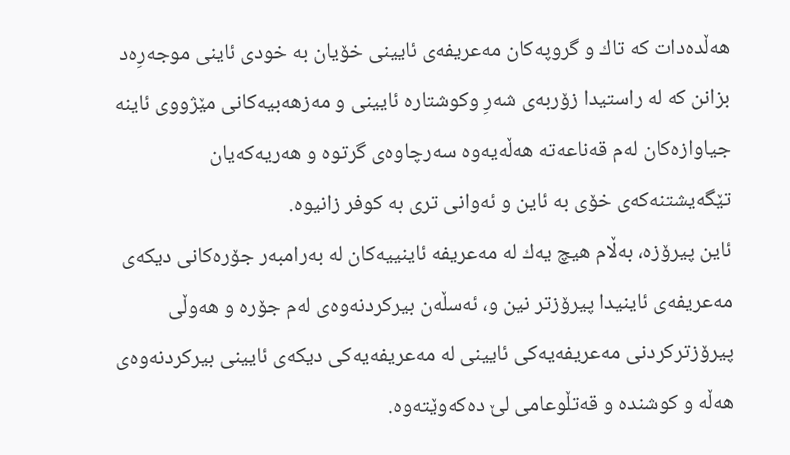هه‌ڵده‌دات كه‌ تاك و گروپه‌كان مه‌عریفه‌ى ئایینى خۆیان به‌ خودی ئاینى موجه‌رِه‌د بزانن كه‌ له‌ راستیدا زۆربه‌ى شه‌رِ وكوشتاره‌ ئایینى و مه‌زهه‌بیه‌كانى مێژووی ئاینه‌ جیاوازه‌كان له‌م قه‌ناعه‌ته‌ هه‌ڵه‌یه‌وه‌ سه‌رچاوه‌ى گرتوه‌ و هه‌ریه‌كه‌یان تێگه‌یشتنه‌كه‌ى خۆى به‌ ئاین و ئه‌وانى ترى به‌ كوفر زانیوه‌.
ئاین پیرۆزه‌، به‌ڵام هیچ یه‌ك له‌ مه‌عریفه‌ ئاینییه‌كان له‌ به‌رامبه‌ر جۆره‌كانى دیكه‌ى مه‌عریفه‌ى ئاینیدا پیرۆزتر نین و، ئه‌سڵه‌ن بیركردنه‌وه‌ى له‌م جۆره‌ و هه‌وڵی پیرۆزتركردنى مه‌عریفه‌یه‌كی ئایینى له‌ مه‌عریفه‌یه‌كی دیكه‌ى ئایینى بیركردنه‌وه‌ى هه‌ڵه‌ و كوشنده‌ و قه‌تڵوعامی لێ ده‌كه‌وێته‌وه‌.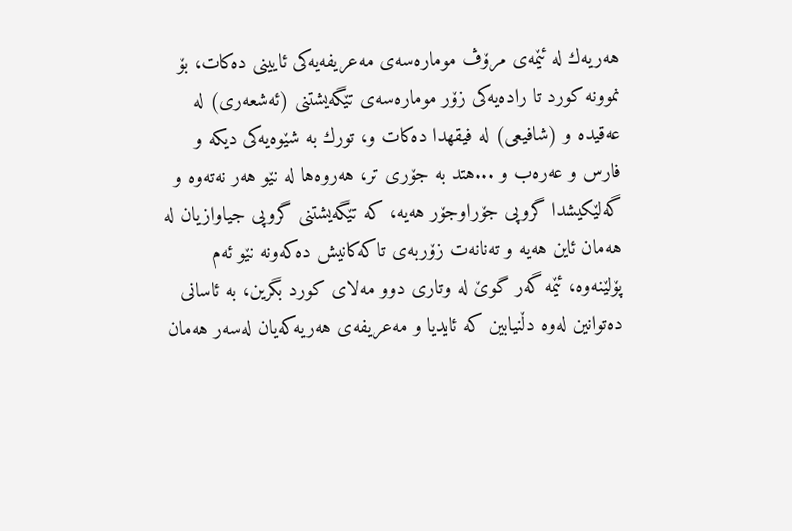هه‌ریه‌ك له‌ ئێمه‌ى مرۆڤ موماره‌سه‌ى مه‌عریفه‌یه‌كی ئایینى ده‌كات، بۆ نموونه‌ كورد تا راده‌یه‌كی زۆر موماره‌سه‌ى تێگه‌یشتنى (ئه‌شعه‌رى) له‌ عه‌قیده‌ و (شافیعی) له‌ فیقهدا ده‌كات و، تورك به‌ شێوه‌یه‌كی دیكه‌ و فارس و عه‌ره‌ب و ...هتد به‌ جۆرى تر، هه‌روه‌ها له‌ نێو هه‌ر نه‌ته‌وه‌ و گه‌لێكیشدا گروپی جۆراوجۆر هه‌یه‌، كه‌ تێگه‌یشتنى گروپی جیاوازیان له‌ هه‌مان ئاین هه‌یه‌ و ته‌نانه‌ت زۆربه‌ى تاكه‌كانیش ده‌كه‌ونه‌ نێو ئه‌م پۆلێنه‌وه‌، ئێمه‌ گه‌ر گوێ له‌ وتارى دوو مه‌لاى كورد بگرین، به‌ ئاسانی ده‌توانین له‌وه‌ دڵنیابین كه‌ ئایدیا و مه‌عریفه‌ى هه‌ریه‌كه‌یان له‌سه‌ر هه‌مان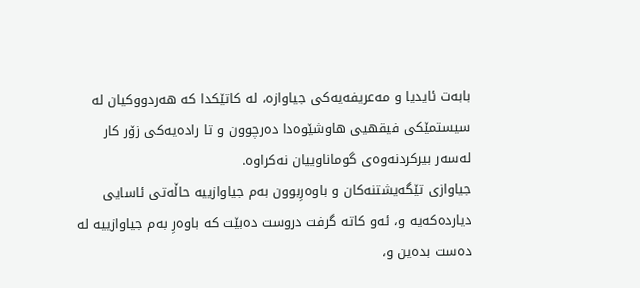بابه‌ت ئایدیا و مه‌عریفه‌یه‌كی جیاوازه‌، له‌ كاتێكدا كه‌ هه‌ردووكیان له‌ سیستمێكی فیقهیی هاوشێوه‌دا ده‌رچوون و تا راده‌یه‌كی زۆر كار له‌سه‌ر بیركردنه‌وه‌ى گوماناوییان نه‌كراوه‌.
جیاوازى تێگه‌یشتنه‌كان و باوه‌رِبوون به‌م جیاوازییه‌ حاڵه‌تى ئاسایی دیارده‌كه‌یه‌ و، ئه‌و كاته‌ گرفت دروست ده‌بێت كه‌ باوه‌رِ به‌م جیاوازییه‌ له‌ ده‌ست بده‌ین و،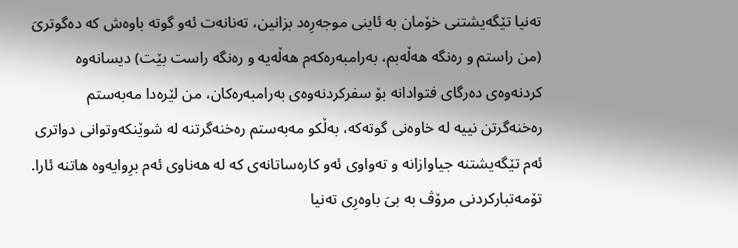ته‌نیا تێگه‌یشتنى خۆمان به‌ ئاینى موجه‌رِه‌د بزانین، ته‌نانه‌ت ئه‌و گوته‌ باوه‌ش كه‌ ده‌گوترىَ (من راستم و ره‌نگه‌ هه‌ڵه‌بم، به‌رامبه‌ره‌كه‌م هه‌ڵه‌یه‌ و ره‌نگه‌ راست بێت) دیسانه‌وه‌ كردنه‌وه‌ى ده‌رگاى فتوادانه‌ بۆ سفركردنه‌وه‌ى به‌رامبه‌ره‌كان، من لێره‌دا مه‌به‌ستم ره‌خنه‌گرتن نییه‌ له‌ خاوه‌نى گوته‌كه‌، به‌ڵكو مه‌به‌ستم ره‌خنه‌گرتنه‌ له‌ شوێنكه‌وتوانى دواترى ئه‌م تێگه‌یشتنه‌ جیاوازانه‌ و ته‌واوى ئه‌و كاره‌ساتانه‌ى كه‌ له‌ هه‌ناوى ئه‌م برِوایه‌وه‌ هاتنه‌ ئارا.
تۆمه‌تباركردنى مرۆڤ به‌ بىَ باوه‌رِی ته‌نیا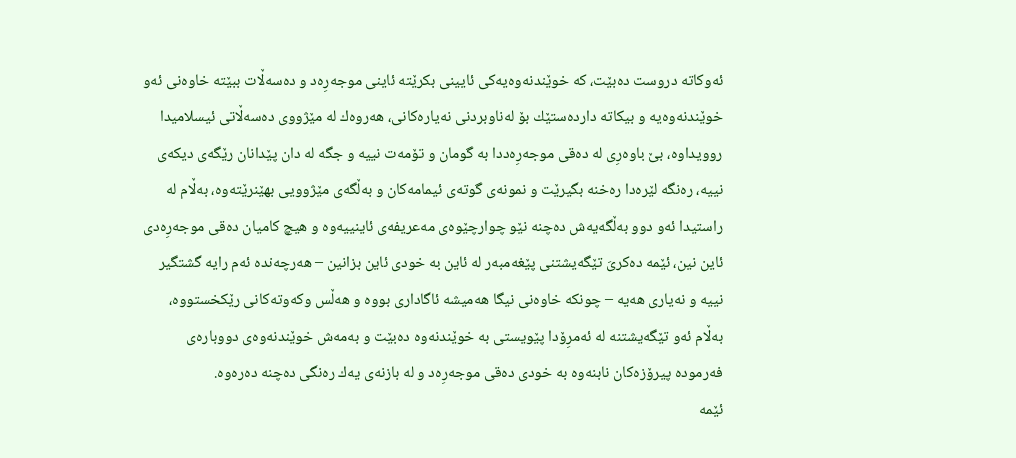ئه‌وكاته‌ دروست ده‌بێت، كه‌ خوێندنه‌وه‌یه‌كی ئایینى بكرێته‌ ئاینى موجه‌رِه‌د و ده‌سه‌ڵات ببێته‌ خاوه‌نى ئه‌و خوێندنه‌وه‌یه‌ و بیكاته‌ دارده‌ستێك بۆ له‌ناوبردنى نه‌یاره‌كانى، هه‌روه‌ك له‌ مێژووى ده‌سه‌ڵاتى ئیسلامیدا روویداوه‌، بێ باوه‌رِی له‌ ده‌قی موجه‌رِه‌ددا به‌ گومان و تۆمه‌ت نییه‌ و جگه‌ له‌ دان پێدانان رێگه‌ى دیكه‌ى نییه‌، ره‌نگه‌ لێره‌دا ره‌خنه‌ بگیرێت و نمونه‌ى گوته‌ى ئیمامه‌كان و به‌ڵگه‌ى مێژوویی بهێنرێته‌وه‌، به‌ڵام له‌ راستیدا ئه‌و دوو به‌ڵگه‌یه‌ش ده‌چنه‌ نێو چوارچێوه‌ى مه‌عریفه‌ى ئاینییه‌وه‌ و هیچ كامیان ده‌قی موجه‌رِه‌دى ئاین نین، ئێمه‌ ده‌كرىَ تێگه‌یشتنى پێغه‌مبه‌ر له‌ ئاین به‌ خودی ئاین بزانین – هه‌رچه‌نده‌ ئه‌م رایه‌ گشتگیر نییه‌ و نه‌یارى هه‌یه‌ – چونكه‌ خاوه‌نى نیگا هه‌میشه‌ ئاگادارى بووه‌ و هه‌ڵس وكه‌وته‌كانى رێكخستووه‌، به‌ڵام ئه‌و تێگه‌یشتنه‌ له‌ ئه‌مرِۆدا پێویستى به‌ خوێندنه‌وه‌ ده‌بێت و به‌مه‌ش خوێندنه‌وه‌ى دووباره‌ى فه‌رموده‌ پیرۆزه‌كان نابنه‌وه‌ به‌ خودی ده‌قی موجه‌رِه‌د و له‌ بازنه‌ى یه‌ك ره‌نگی ده‌چنه‌ ده‌ره‌وه‌.
ئێمه‌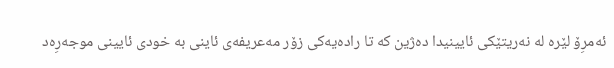ئه‌مرِۆ لێره‌ له‌ نه‌ریتێكی ئایینیدا ده‌ژین كه‌ تا راده‌یه‌كی زۆر مه‌عریفه‌ى ئاینى به‌ خودی ئایینى موجه‌رِه‌د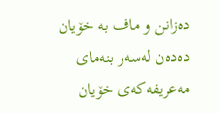ده‌زانن و ماف به‌ خۆیان ده‌ده‌ن له‌سه‌ر بنه‌ماى مه‌عریفه‌كه‌ى خۆیان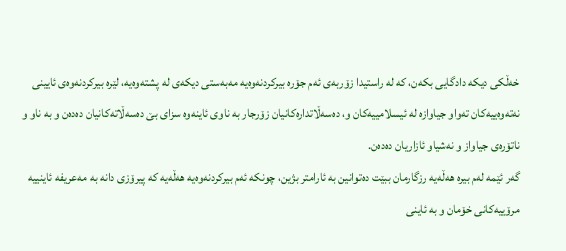خه‌ڵكی دیكه‌ دادگایی بكه‌ن، كه‌ له‌ راستیدا زۆربه‌ى ئه‌م جۆره‌ بیركردنه‌وه‌یه‌ مه‌به‌ستى دیكه‌ى له‌ پشته‌وه‌یه‌، لێره‌ بیركردنه‌وه‌ى ئایینى نه‌ته‌وه‌ییه‌كان ته‌واو جیاوازه‌ له‌ ئیسلامییه‌كان و، ده‌سه‌ڵاتداره‌كانیان زۆرجار به‌ ناوى ئاینه‌وه‌ سزاى بێ ده‌سه‌ڵاته‌كانیان ده‌ده‌ن و به‌ ناو و ناتۆره‌ى جیاواز و نه‌شیاو ئازاریان ده‌ده‌ن.
گه‌ر ئێمه‌ له‌م بیره‌ هه‌ڵه‌یه‌ رزگارمان ببێت ده‌توانین به‌ ئارامتر بژین، چونكه‌ ئه‌م بیركردنه‌وه‌یه‌ هه‌ڵه‌یه‌ كه‌ پیرۆزى دانه‌ به‌ مه‌عریفه‌ ئاینییه‌ مرۆییه‌كانى خۆمان و به‌ ئاینى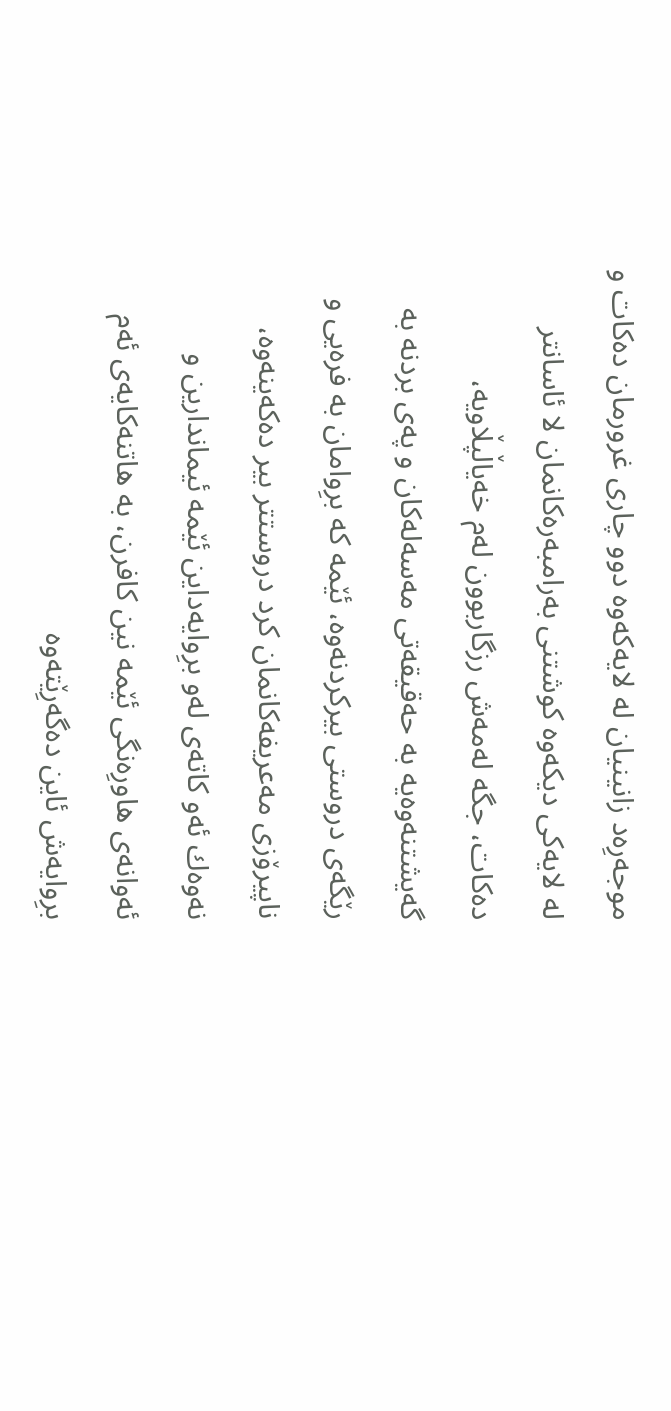موجه‌رِه‌د زانینیان له‌ لایه‌كه‌وه‌ دوو چارى غرورمان ده‌كات و له‌ لایه‌كی دیكه‌وه‌ كوشتنى به‌رامبه‌ره‌كانمان لا ئاسانتر ده‌كات، جگه‌ له‌مه‌ش رزگاربوون له‌م خه‌یاڵپڵاویه‌، گه‌یشتنه‌وه‌یه‌ به‌ حه‌قیقه‌تی مه‌سه‌له‌كان و په‌ی بردنه‌ به‌ رێگه‌ى دروستى بیركردنه‌وه‌، ئێمه‌ كه‌ برِوامان به‌ فره‌یی و ناپیرۆزى مه‌عریفه‌كانمان كرد دروستتر بیر ده‌كه‌ینه‌وه‌، نه‌وه‌ك ئه‌و كاته‌ى له‌و برِوایه‌داین ئێمه‌ ئیماندارین و ئه‌وانه‌ى هاورِه‌نگی ئێمه‌ نین كافرن، به‌ هاتنه‌كایه‌ى ئه‌م برِوایه‌ش ئاین ده‌گه‌رِێته‌وه‌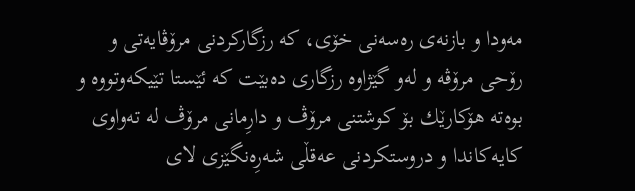مه‌ودا و بازنه‌ى ره‌سه‌نى خۆى، كه‌ رزگاركردنى مرۆڤایه‌تى و رۆحی مرۆڤه‌ و له‌و گێژاوه‌ رزگارى ده‌بێت كه‌ ئێستا تێیكه‌وتووه‌ و بوه‌ته‌ هۆكارێك بۆ كوشتنى مرۆڤ و دارِمانى مرۆڤ له‌ ته‌واوى كایه‌كاندا و دروستكردنى عه‌قڵی شه‌رِه‌نگێزی لاى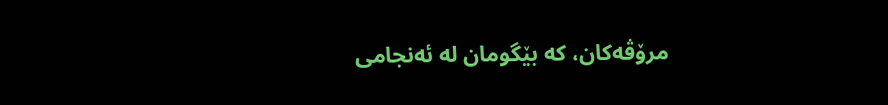مرۆڤه‌كان، كه‌ بێگومان له‌ ئه‌نجامى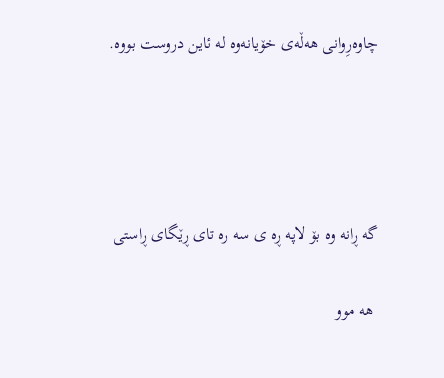چاوه‌رِوانى هه‌ڵه‌ى خۆیانه‌وه‌ له‌ ئاین دروست بووه‌.




گه ڕانه وه بۆ لاپه ڕه ی سه ره تای ڕێگای ڕاستی

 هه موو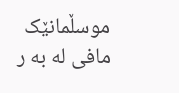موسڵمانێک مافی له به ر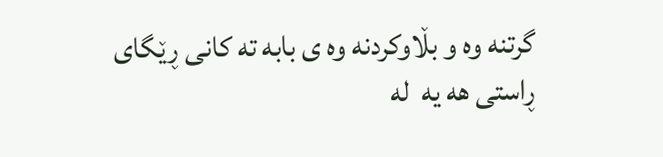گرتنه وه و بڵاوکردنه وه ی بابه ته کانی ڕێگای ڕاستی هه یه  له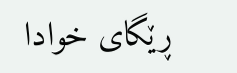ڕێگای خوادا